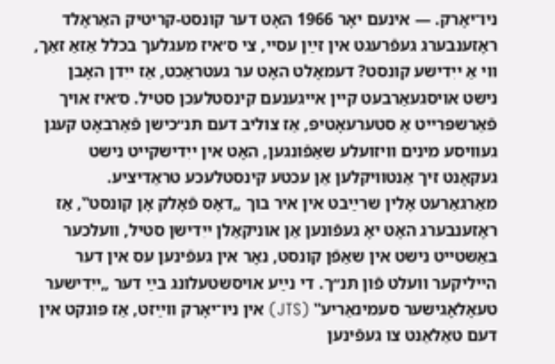ניו־יאָרק. — אינעם יאָר 1966 האָט דער קונסט-קריטיק האַראָלד ראָזענבערג געפֿרעגט אין זײַן עסיי, צי ס׳איז מעגלעך בכלל אַזאַ זאַך, ווי אַ ייִדישע קונסט? דעמאָלט האָט ער געטראַכט, אַז ייִדן האָבן נישט אויסגעאַרבעט קיין אייגענעם קינסטלעכן סטיל. ס׳איז אויך פֿאַרשפּרייט אַ סטערעאָטיפּ, אַז צוליב דעם תּנ״כישן פֿאַרבאָט קעגן געוויסע מינים וויזועלע שאַפֿונגען, האָט אין ייִדישקייט נישט געקאָנט זיך אַנטוויקלען אַן עכטע קינסטלעכע טראַדיציע.
מאַרגאַרעט אָלין שרײַבט אין איר בוך „דאָס פֿאָלק אָן קונסט‟, אַז ראָזענבערג האָט יאָ געפֿונען אַן אוניקאַלן ייִדישן סטיל, וועלכער באַשטייט נישט אין שאַפֿן קונסט, נאָר אין געפֿינען עס אין דער הייליקער וועלט פֿון תּנ״ך. די נײַע אויסשטעלונג בײַ דער „ייִדישער טעאָלאָגישער סעמינאַריע‟ (JTS) אין ניו־יאָרק ווײַזט, אַז פּונקט אין דעם טאַלאַנט צו געפֿינען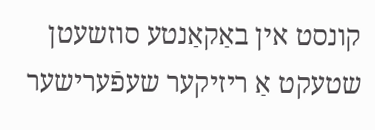קונסט אין באַקאַנטע סוזשעטן שטעקט אַ ריזיקער שעפֿערישער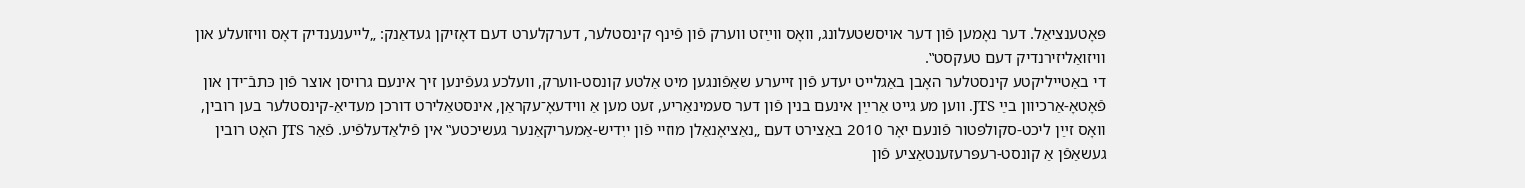פּאָטענציאַל. דער נאָמען פֿון דער אויסשטעלונג, וואָס ווײַזט ווערק פֿון פֿינף קינסטלער, דערקלערט דעם דאָזיקן געדאַנק: „לייענענדיק דאָס וויזועלע און וויזואַליזירנדיק דעם טעקסט‟.
די באַטייליקטע קינסטלער האָבן באַגלייט יעדע פֿון זייערע שאַפֿונגען מיט אַלטע קונסט-ווערק, וועלכע געפֿינען זיך אינעם גרויסן אוצר פֿון כּתבֿ־ידן און פֿאָטאָ-אַרכיוון בײַ JTS. ווען מע גייט אַרײַן אינעם בנין פֿון דער סעמינאַריע, זעט מען אַ ווידעאָ־עקראַן, אינסטאַלירט דורכן מעדיאַ-קינסטלער בען רובין, וואָס זײַן ליכט-סקולפּטור פֿונעם יאָר 2010 באַצירט דעם „נאַציאָנאַלן מוזיי פֿון ייִדיש-אַמעריקאַנער געשיכטע‟ אין פֿילאַדעלפֿיע. פֿאַר JTS האָט רובין געשאַפֿן אַ קונסט-רעפּרעזענטאַציע פֿון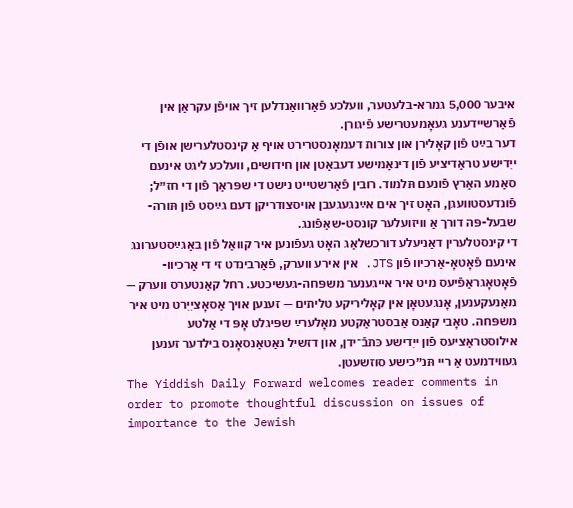איבער 5,000 גמרא-בלעטער, וועלכע פֿאַרוואַנדלען זיך אויפֿן עקראַן אין פֿאַרשיידענע געאָמעטרישע פֿיגורן.
דער בײַט פֿון קאָלירן און צורות דעמאָנסטרירט אויף אַ קינסטלערישן אופֿן די ייִדישע טראַדיציע פֿון דינאַמישע דעבאַטן און חידושים, וועלכע ליגט אינעם סאַמע האַרץ פֿונעם תּלמוד. רובין פֿאַרשטייט נישט די שפּראַך פֿון די חז״ל; פֿונדעסטוועגן, האָט זיך אים אײַנגעגעבן אויסצודריקן דעם גײַסט פֿון תּורה-שבעל-פּה דורך אַ וויזועלער קונסט-שאַפֿונג.
די קינסטלערין דאַניעלע דורכשלאַג האָט געפֿונען איר קוואַל פֿון באַגײַסטערונג אינעם פֿאָטאָ-אַרכיוו פֿון JTS. אין אירע ווערק, פֿאַרבינדט זי די אַרכיוו-פֿאָטאָגראַפֿיעס מיט איר אייגענער משפּחה-געשיכטע. רחל קאַנטערס ווערק — מאַנעקענען, אָנגעטאָן אין קאָליריקע טליתים — זענען אויך אַסאָציִיִרט מיט איר משפּחה. טאָבי קאַנס אַבסטראַקטע מאָלערײַ שפּיגלט אָפּ די אַלטע אילוסטראַציעס פֿון ייִדישע כּתבֿ־ידן, און דזשיל נאַטאַנסאָנס בילדער זענען געווידמעט אַ ריי תּנ״כישע סוזשעטן.
The Yiddish Daily Forward welcomes reader comments in order to promote thoughtful discussion on issues of importance to the Jewish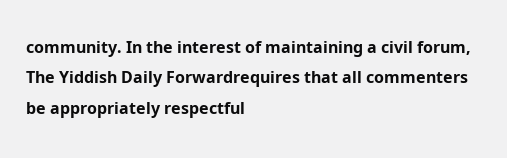community. In the interest of maintaining a civil forum, The Yiddish Daily Forwardrequires that all commenters be appropriately respectful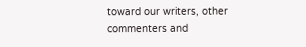toward our writers, other commenters and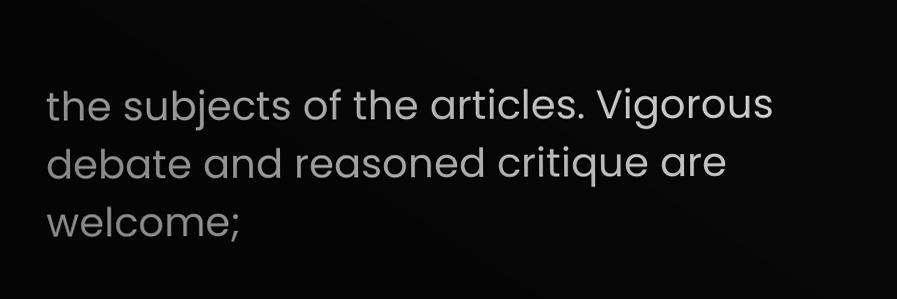the subjects of the articles. Vigorous debate and reasoned critique are welcome;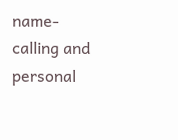name-calling and personal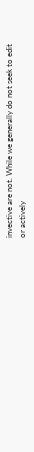invective are not. While we generally do not seek to edit or actively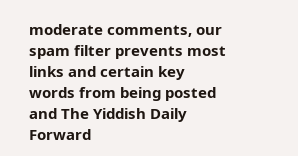moderate comments, our spam filter prevents most links and certain key words from being posted and The Yiddish Daily Forward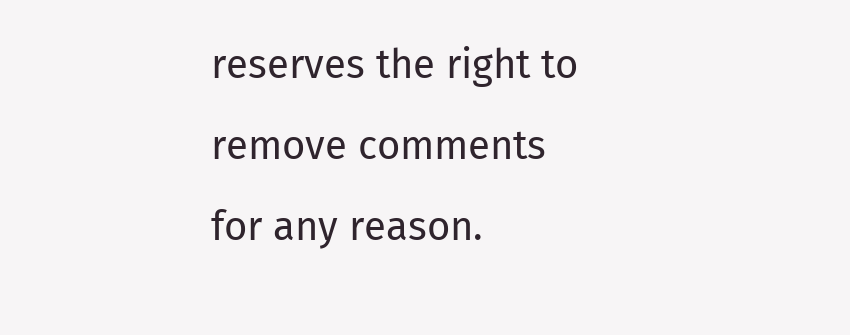reserves the right to remove comments for any reason.